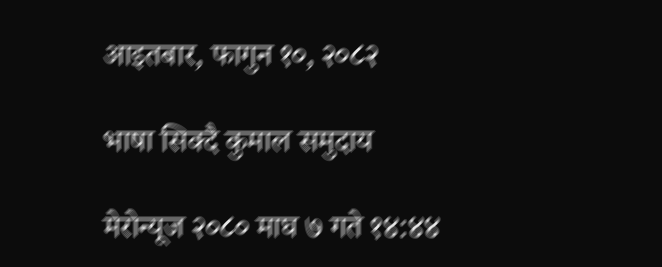आइतबार, फागुन १०, २०८२

भाषा सिक्दै कुमाल समुदाय

मेरोन्यूज २०८० माघ ७ गते १४:४४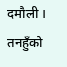दमौली । तनहुँको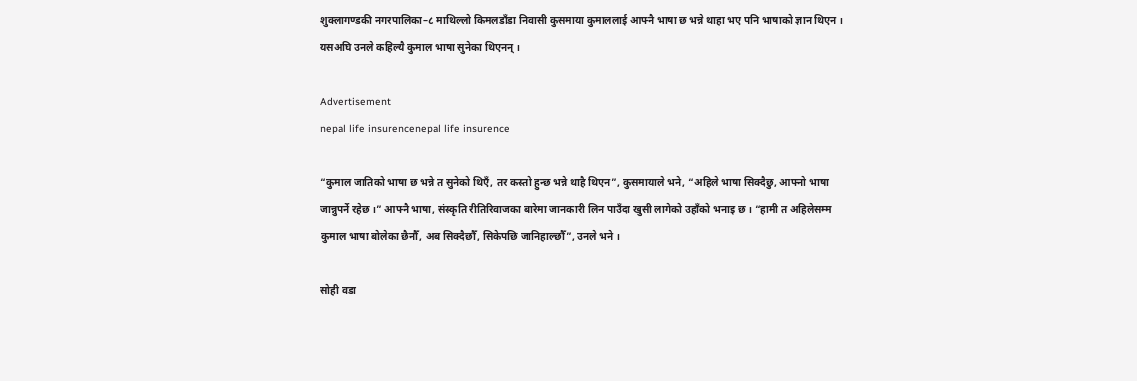शुक्लागण्डकी नगरपालिका–८ माथिल्लो किमलडाँडा निवासी कुसमाया कुमाललाई आफ्नै भाषा छ भन्ने थाहा भए पनि भाषाको ज्ञान थिएन । यसअघि उनले कहिल्यै कुमाल भाषा सुनेका थिएनन् ।

Advertisement
nepal life insurencenepal life insurence

“कुमाल जातिको भाषा छ भन्ने त सुनेको थिएँ, तर कस्तो हुन्छ भन्ने थाहै थिएन”, कुसमायाले भने, “अहिले भाषा सिक्दैछु, आफ्नो भाषा जान्नुपर्ने रहेछ ।” आफ्नै भाषा, संस्कृति रीतिरिवाजका बारेमा जानकारी लिन पाउँदा खुसी लागेको उहाँको भनाइ छ । “हामी त अहिलेसम्म कुमाल भाषा बोलेका छैनौँ, अब सिक्दैछौँ, सिकेपछि जानिहाल्छौँ”, उनले भने ।

सोही वडा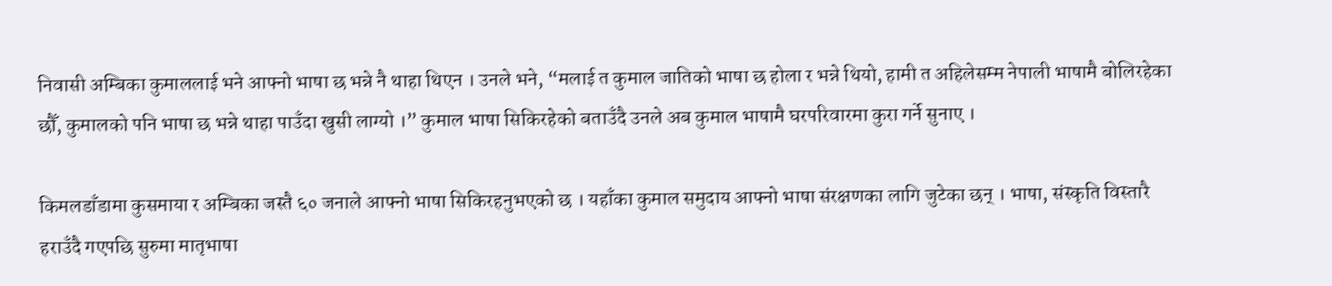निवासी अम्बिका कुमाललाई भने आफ्नो भाषा छ भन्ने नै थाहा थिएन । उनले भने, “मलाई त कुमाल जातिको भाषा छ होला र भन्ने थियो, हामी त अहिलेसम्म नेपाली भाषामै बोलिरहेका छौँ, कुमालको पनि भाषा छ भन्ने थाहा पाउँदा खुसी लाग्यो ।” कुमाल भाषा सिकिरहेको बताउँदै उनले अब कुमाल भाषामै घरपरिवारमा कुरा गर्ने सुनाए ।

किमलडाँडामा कुसमाया र अम्बिका जस्तै ६० जनाले आफ्नो भाषा सिकिरहनुभएको छ । यहाँका कुमाल समुदाय आफ्नो भाषा संरक्षणका लागि जुटेका छन् । भाषा, संस्कृति विस्तारै हराउँदै गएपछि सुरुमा मातृभाषा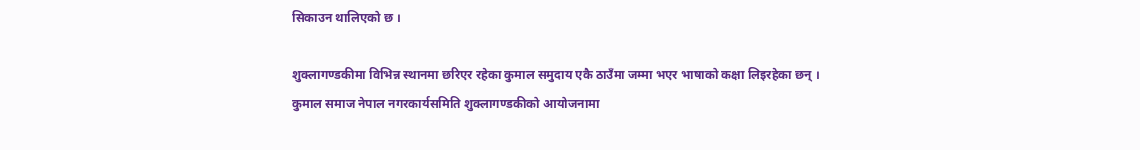सिकाउन थालिएको छ ।

शुक्लागण्डकीमा विभिन्न स्थानमा छरिएर रहेका कुमाल समुदाय एकै ठाउँमा जम्मा भएर भाषाको कक्षा लिइरहेका छन् । कुमाल समाज नेपाल नगरकार्यसमिति शुक्लागण्डकीको आयोजनामा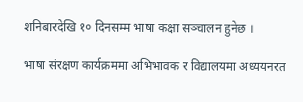शनिबारदेखि १० दिनसम्म भाषा कक्षा सञ्चालन हुनेछ ।

भाषा संरक्षण कार्यक्रममा अभिभावक र विद्यालयमा अध्ययनरत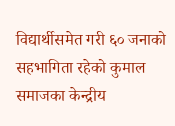विद्यार्थीसमेत गरी ६० जनाको सहभागिता रहेको कुमाल समाजका केन्द्रीय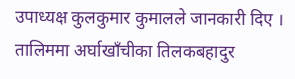उपाध्यक्ष कुलकुमार कुमालले जानकारी दिए । तालिममा अर्घाखाँचीका तिलकबहादुर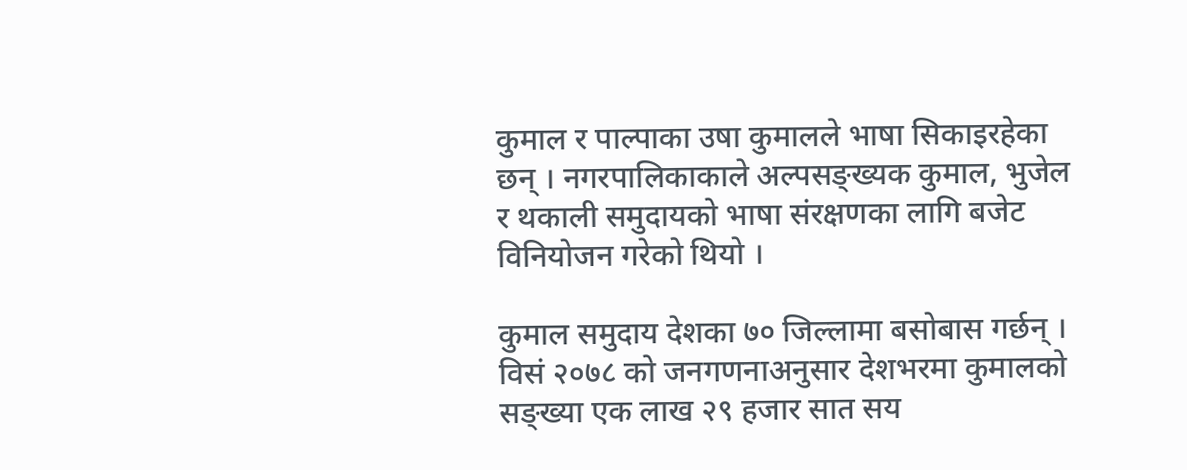कुमाल र पाल्पाका उषा कुमालले भाषा सिकाइरहेका छन् । नगरपालिकाकाले अल्पसङ्ख्यक कुमाल, भुजेल र थकाली समुदायको भाषा संरक्षणका लागि बजेट विनियोजन गरेको थियो ।

कुमाल समुदाय देशका ७० जिल्लामा बसोबास गर्छन् । विसं २०७८ को जनगणनाअनुसार देशभरमा कुमालको सङ्ख्या एक लाख २९ हजार सात सय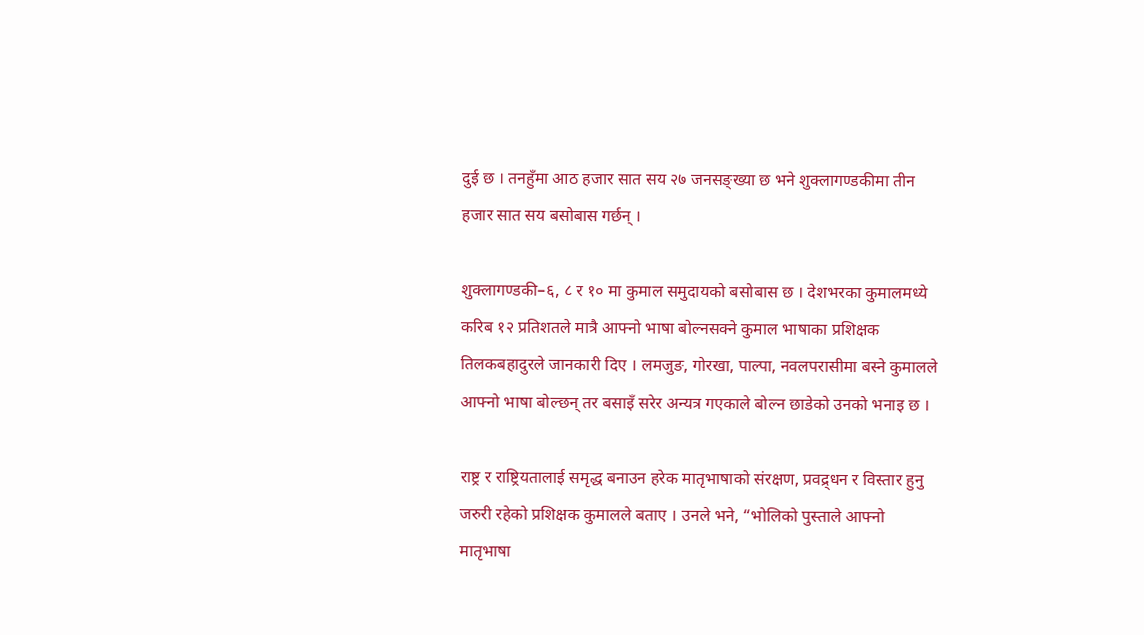दुई छ । तनहुँमा आठ हजार सात सय २७ जनसङ्ख्या छ भने शुक्लागण्डकीमा तीन हजार सात सय बसोबास गर्छन् ।

शुक्लागण्डकी–६, ८ र १० मा कुमाल समुदायको बसोबास छ । देशभरका कुमालमध्ये करिब १२ प्रतिशतले मात्रै आफ्नो भाषा बोल्नसक्ने कुमाल भाषाका प्रशिक्षक तिलकबहादुरले जानकारी दिए । लमजुङ, गोरखा, पाल्पा, नवलपरासीमा बस्ने कुमालले आफ्नो भाषा बोल्छन् तर बसाइँ सरेर अन्यत्र गएकाले बोल्न छाडेको उनको भनाइ छ ।

राष्ट्र र राष्ट्रियतालाई समृद्ध बनाउन हरेक मातृभाषाको संरक्षण, प्रवद्र्धन र विस्तार हुनु जरुरी रहेको प्रशिक्षक कुमालले बताए । उनले भने, “भोलिको पुस्ताले आफ्नो मातृभाषा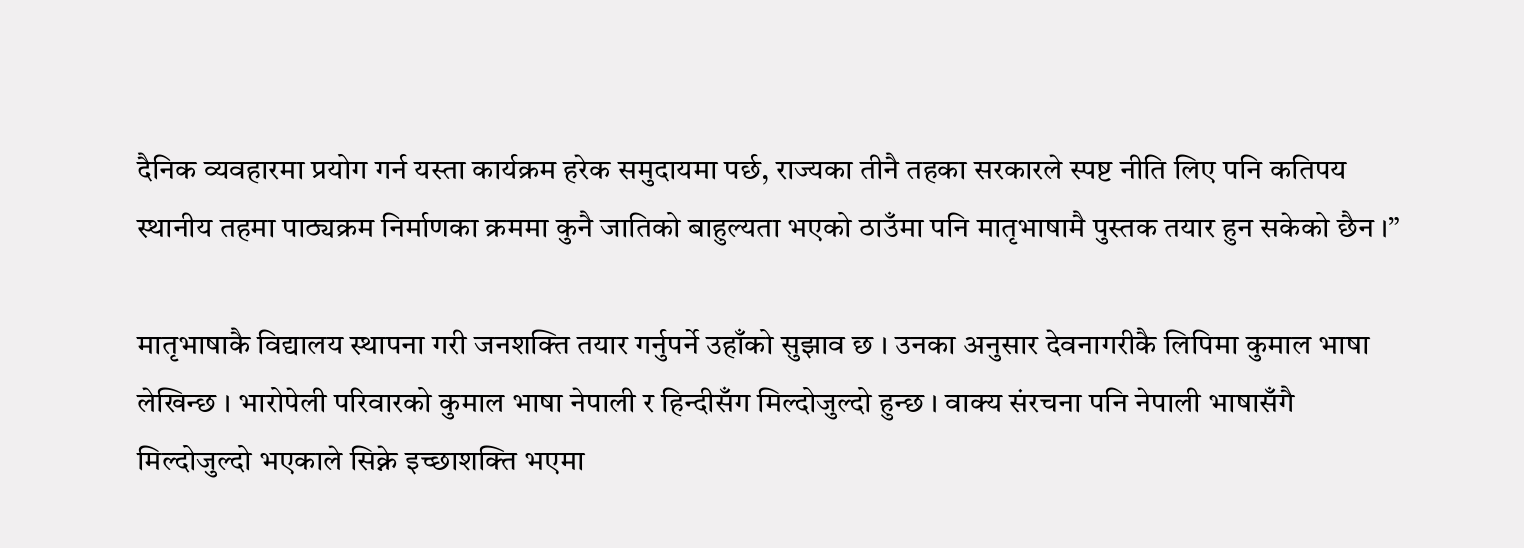दैनिक व्यवहारमा प्रयोग गर्न यस्ता कार्यक्रम हरेक समुदायमा पर्छ, राज्यका तीनै तहका सरकारले स्पष्ट नीति लिए पनि कतिपय स्थानीय तहमा पाठ्यक्रम निर्माणका क्रममा कुनै जातिको बाहुल्यता भएको ठाउँमा पनि मातृभाषामै पुस्तक तयार हुन सकेको छैन ।”

मातृभाषाकै विद्यालय स्थापना गरी जनशक्ति तयार गर्नुपर्ने उहाँको सुझाव छ । उनका अनुसार देवनागरीकै लिपिमा कुमाल भाषा लेखिन्छ । भारोपेली परिवारको कुमाल भाषा नेपाली र हिन्दीसँग मिल्दोजुल्दो हुन्छ । वाक्य संरचना पनि नेपाली भाषासँगै मिल्दोजुल्दो भएकाले सिक्ने इच्छाशक्ति भएमा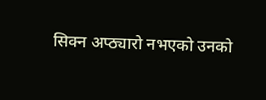सिक्न अप्ठ्यारो नभएको उनको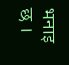भनाइ छ ।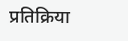प्रतिक्रिया